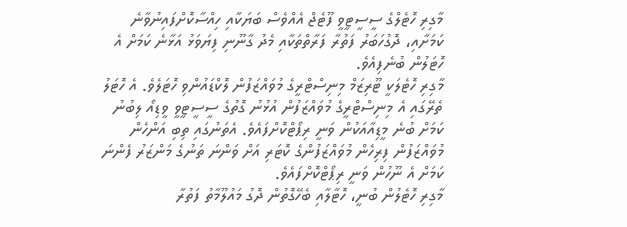މާގިރި ހޮޓެލްގެ ސީސީޓީވީ ފޫޓެޖް އެއްވެސް ބަޔަކާއި ހިއްސާކޮށްފައިނުވާނެ ކަމަށާއި، ދޮގުހަބަރު ފަތުރާ ފަރާތްތަކާއި މެދު ގާނޫނި ފިޔަވަޅު އަޅާނެ ކަމަށް އެ ހޮޓަލުން ބުނެފިއެވެ.
މާގިރި ހޮޓެލަކީ ޓޫރިޒަމް މިނިސްޓްރީގެ މުވައްޒަފުން ލޮކްޑައުންވި ހޮޓަލެވެ. އެ ހޮޓަލު ތެރޭގައި އެ މިނިސްޓްރީގެ މުވައްޒަފުން އުޅުނު ގޮތުގެ ސީސީޓީވީ ވީޑިއޯ ލިބުނު ކަމަށް ބުނެ މީޑިއާއަކުން ވަނީ ރިޕޯޓްކޮށްފައެވެ. އެތަނުގައި ތިބި އަންހެން މުވައްޒަފުން ފިރިހެން މުވައްޒަފުންގެ ކޮޓަރި އަށް ވަންނަ ތަނުގެ މަންޒަރު ފެންނަ ކަމަށް އެ ނޫހުން ވަނީ ރިޕޯޓްކޮށްފައެވެ.
މާގިރި ހޮޓެލުން ބުނީ، ހޮޓާލާއި ބެހޭގޮތުން ދޮގު މައުލޫމާތު ފަތުރާ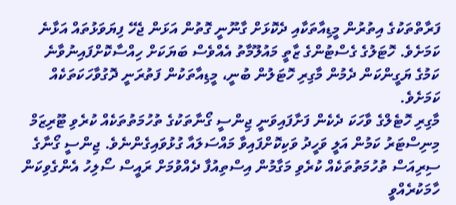ފަރާތްތަކުގެ އިތުރުން މީޑިއާތަކާއި ދެކޮޅަށް ގާނޫނީ ގޮތުން އަޅަން ޖެހޭ ފިޔަވަޅުތައް އަޅާނެ ކަމަށެވެ. ހޮޓަލުގެ ގެސްޓުންގެ ޒާތީ މައުލޫމާތު އެއްވެސް ބަޔަކަށް ހިއްސާކޮށްފައިނުވާނެ ކަމުގެ ޔަގީންކަން ދެމުން މާގިރި ހޮޓަލުން ބުނީ، މީޑިއާތަކުން ފަތުރަނީ ދޮގުވާހަކަތަކެއް ކަމަށެވެ.
މާގިރި ހޮޓެލްގެ ވާހަކަ ދެކެން ފަށާފައިވަނީ ޖިންސީ ގޯނާތަކުގެ ތުހުމަތުތަކެއް ކުރެވި ޓޫރިޒަމް މިނިސްޓަރު ކަމުން އަލީ ވަހީދު ވަކިކޮށްފައިވާ މައްސަލައާ ގުޅުވައިގެންނެވެ. ޖިންސީ ގޯނާގެ ސިރިއަސް ތުހުމަތުތަކެއް ކުރެވި މަގާމުން އިސްތިއުފާ ދެއްވުމަށް ރައީސް ސޯލިހު އެންގެވިކަން ހާމަކުރެއްވީ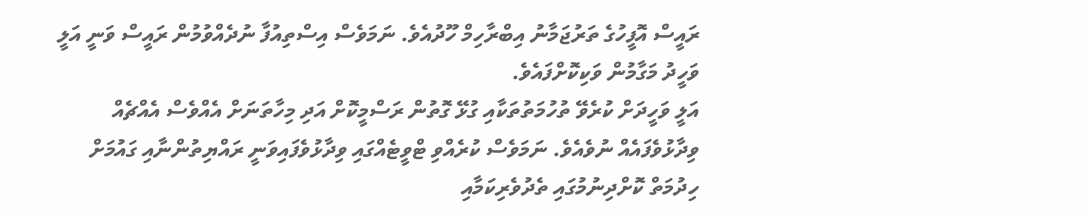ރައީސް އޮފީހުގެ ތަރުޖަމާނު އިބްރާހިމް ހޫދުއެވެ. ނަމަވެސް އިސްތިއުފާ ނުދެއްވުމުން ރައީސް ވަނީ އަލީ ވަހީދު މަގާމުން ވަކިކޮށްފައެވެ.
އަލީ ވަހީދަށް ކުރެވޭ ތުހުމަތުތަކާއި ގުޅޭ ގޮތުން ރަސްމީކޮށް އަދި މިހާތަނަށް އެއްވެސް އެއްޗެއް ވިދާޅުވެފައެއް ނުވެއެވެ. ނަމަވެސް ކުރެއްވި ޓްވީޓެއްގައި ވިދާޅުވެފައިވަނީ ރައްޔިތުންނާއި ގައުމަށް ހިދުމަތް ކޮށްދިނުމުގައި ތެދުވެރިކަމާއި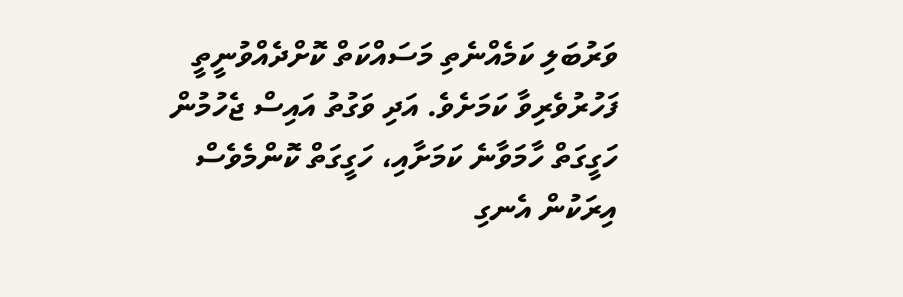ވަރުބަލި ކަމެއްނެތި މަސައްކަތް ކޮށްދެއްވުނީތީ ފަހުރުވެރިވާ ކަމަށެވެ. އަދި ވަގުތު އައިސް ޖެހުމުން ހަގީގަތް ހާމަވާނެ ކަމަށާއި، ހަގީގަތް ކޮންމެވެސް އިރަކުން އެނގި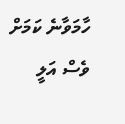ހާމަވާނެ ކަމަށް ވެސް އަލީ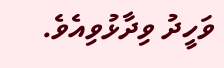ވަހީދު ވިދާޅުވިއެވެ.